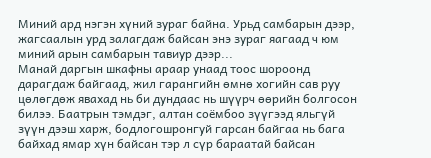Миний ард нэгэн хүний зураг байна. Урьд самбарын дээр, жагсаалын урд залагдаж байсан энэ зураг яагаад ч юм миний арын самбарын тавиур дээр...
Манай даргын шкафны араар унаад тоос шороонд дарагдаж байгаад, жил гарангийн өмнө хогийн сав руу цөлөгдөж явахад нь би дундаас нь шүүрч өөрийн болгосон билээ. Баатрын тэмдэг, алтан соёмбоо зүүгээд яльгүй зүүн дээш харж, бодлогошронгуй гарсан байгаа нь бага байхад ямар хүн байсан тэр л сүр бараатай байсан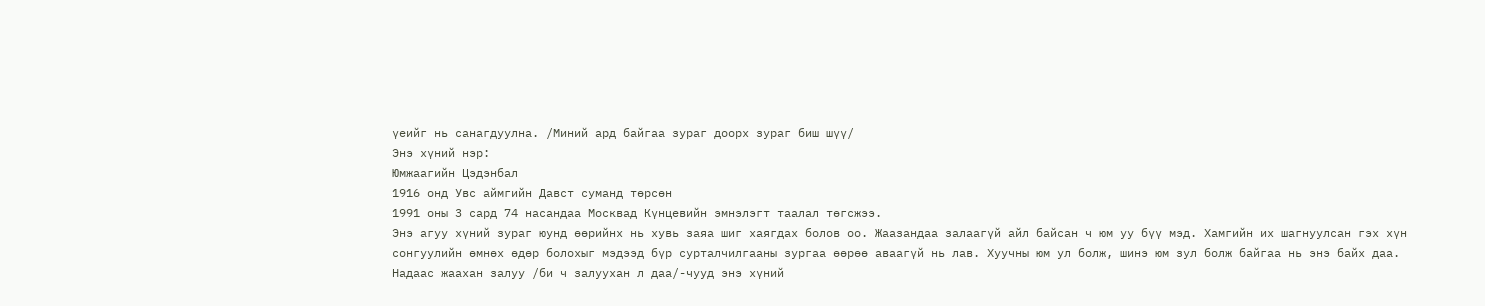үеийг нь санагдуулна. /Миний ард байгаа зураг доорх зураг биш шүү/
Энэ хүний нэр:
Юмжаагийн Цэдэнбал
1916 онд Увс аймгийн Давст суманд төрсөн
1991 оны 3 сард 74 насандаа Москвад Күнцевийн эмнэлэгт таалал төгсжээ.
Энэ агуу хүний зураг юунд өөрийнх нь хувь заяа шиг хаягдах болов оо. Жаазандаа залаагүй айл байсан ч юм уу бүү мэд. Хамгийн их шагнуулсан гэх хүн сонгуулийн өмнөх өдөр болохыг мэдээд бүр сурталчилгааны зургаа өөрөө аваагүй нь лав. Хуучны юм ул болж, шинэ юм зул болж байгаа нь энэ байх даа.
Надаас жаахан залуу /би ч залуухан л даа/-чууд энэ хүний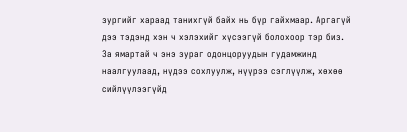зургийг хараад танихгүй байх нь бүр гайхмаар. Аргагүй дээ тэдэнд хэн ч хэлэхийг хүсээгүй болохоор тэр биз.
За ямартай ч энэ зураг одонцоруудын гудамжинд наалгуулаад, нүдээ сохлуулж, нүүрээ сэглүүлж, хөхөө сийлүүлээгүйд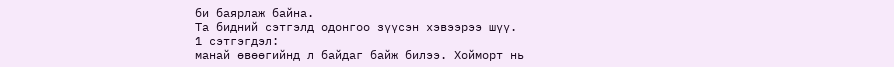би баярлаж байна.
Та бидний сэтгэлд одонгоо зүүсэн хэвээрээ шүү.
1 сэтгэгдэл:
манай өвөөгийнд л байдаг байж билээ. Хойморт нь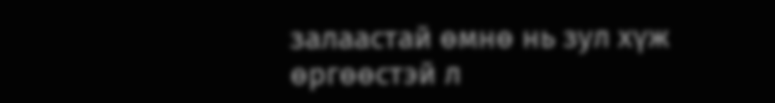залаастай өмнө нь зул хүж өргөөстэй л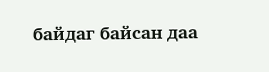байдаг байсан даа